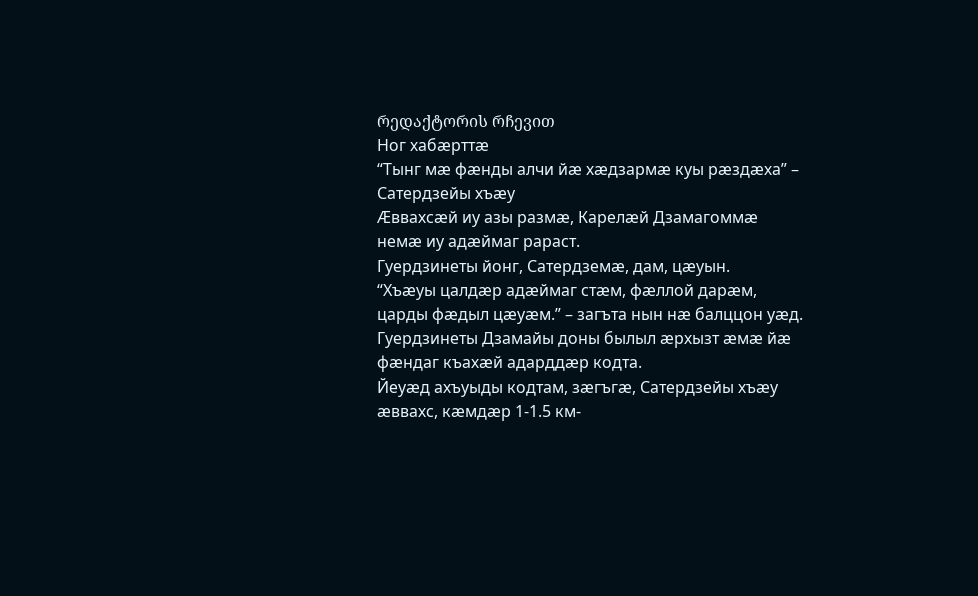რედაქტორის რჩევით
Ног хабæрттæ
“Тынг мæ фæнды алчи йæ хæдзармæ куы рæздæха” – Сатердзейы хъæу
Æввахсæй иу азы размæ, Карелæй Дзамагоммæ немæ иу адæймаг рараст.
Гуердзинеты йонг, Сатердземæ, дам, цæуын.
“Хъæуы цалдæр адæймаг стæм, фæллой дарæм, царды фæдыл цæуæм.” – загъта нын нæ балццон уæд. Гуердзинеты Дзамайы доны былыл æрхызт æмæ йæ фæндаг къахæй адарддæр кодта.
Йеуæд ахъуыды кодтам, зæгъгæ, Сатердзейы хъæу æввахс, кæмдæр 1-1.5 км-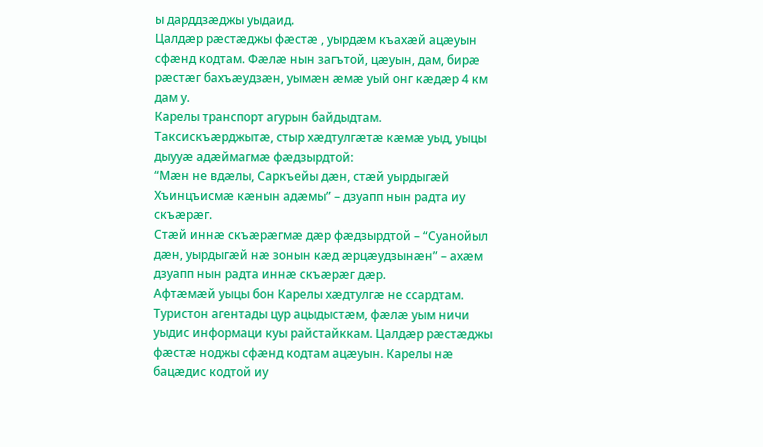ы дарддзæджы уыдаид.
Цалдæр рæстæджы фæстæ , уырдæм къахæй ацæуын сфæнд кодтам. Фæлæ нын загътой, цæуын, дам, бирæ рæстæг бахъæудзæн, уымæн æмæ уый онг кæдæр 4 км дам у.
Карелы транспорт агурын байдыдтам. Таксискъæрджытæ, стыр хæдтулгæтæ кæмæ уыд, уыцы дыууæ адæймагмæ фæдзырдтой:
“Мæн не вдæлы, Саркъейы дæн, стæй уырдыгæй Хъинцъисмæ кæнын адæмы” – дзуапп нын радта иу скъæрæг.
Стæй иннæ скъæрæгмæ дæр фæдзырдтой – “Суанойыл дæн, уырдыгæй нæ зонын кæд æрцæудзынæн” – ахæм дзуапп нын радта иннæ скъæрæг дæр.
Афтæмæй уыцы бон Карелы хæдтулгæ не ссардтам. Туристон агентады цур ацыдыстæм, фæлæ уым ничи уыдис информаци куы райстайккам. Цалдæр рæстæджы фæстæ ноджы сфæнд кодтам ацæуын. Карелы нæ бацæдис кодтой иу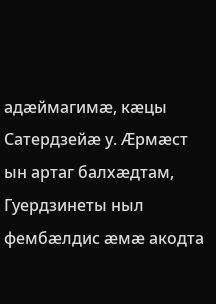адæймагимæ, кæцы Сатердзейæ у. Æрмæст ын артаг балхæдтам, Гуердзинеты ныл фембæлдис æмæ акодта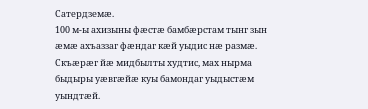Сатердземæ.
100 м-ы ахизыны фæстæ бамбæрстам тынг зын æмæ ахъаззаг фæндаг кæй уыдис нæ размæ. Скъæрæг йæ мидбылты худтис, мах нырма быдыры уæвгæйæ куы бамондаг уыдыстæм уындтæй.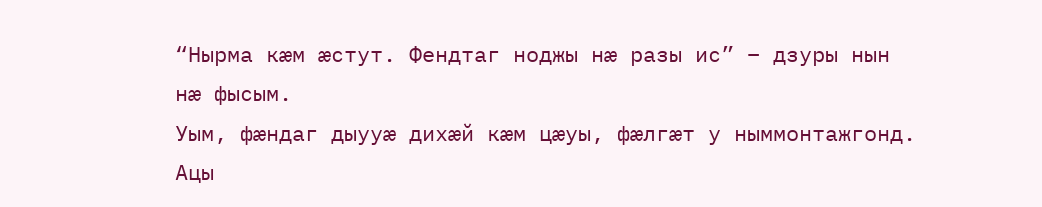“Нырма кæм æстут. Фендтаг ноджы нæ разы ис” – дзуры нын нæ фысым.
Уым, фæндаг дыууæ дихæй кæм цæуы, фæлгæт у ныммонтажгонд. Ацы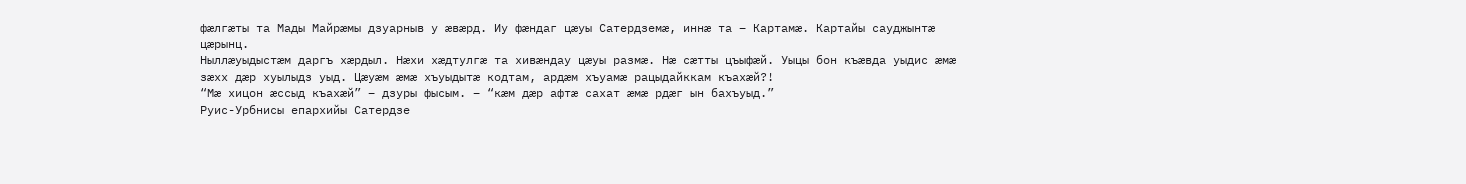фæлгæты та Мады Майрæмы дзуарныв у æвæрд. Иу фæндаг цæуы Сатердземæ, иннæ та – Картамæ. Картайы сауджынтæ цæрынц.
Ныллæуыдыстæм даргъ хæрдыл. Нæхи хæдтулгæ та хивæндау цæуы размæ. Нæ сæтты цъыфæй. Уыцы бон къæвда уыдис æмæ зæхх дæр хуылыдз уыд. Цæуæм æмæ хъуыдытæ кодтам, ардæм хъуамæ рацыдайккам къахæй?!
“Мæ хицон æссыд къахæй” – дзуры фысым. – “кæм дæр афтæ сахат æмæ рдæг ын бахъуыд.”
Руис-Урбнисы епархийы Сатердзе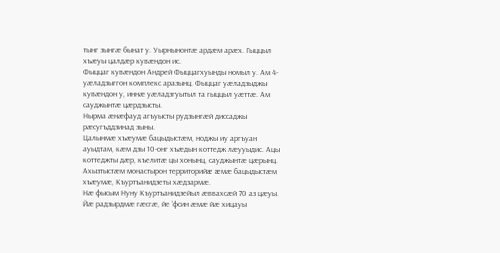тынг зынгæ бынат у. Уырнынонтæ ардæм арæх. Гыццыл хъæуы цалдæр кувæндон ис.
Фыццаг кувæндон Андрей Фыццагхуынды номыл у. Ам 4-уæладзыггон комплекс аразынц. Фыццаг уæладзыджы кувæндон у, иннæ уæладзгуытыл та гыццыл уæттæ. Ам сауджынтæ цæрдзысты.
Нырма æнæфауд агъуысты рудзынгæй диссаджы рæсугъддзинад зыны.
Цалынмæ хъæумæ бацыдыстæм, ноджы иу аргъуан ауыдтам, кæм дзы 10-онг хъæдын коттедж лæууыдис. Ацы коттеджты дæр, къелитæ цы хонынц, сауджынтæ цæрынц.
Ахызтыстæм монастырон территорийæ æмæ бацыдыстæм хъæумæ, Къуртъанидзеты хæдзармæ.
Нæ фысым Нуну Къуртъанидзейыл æввахсæй 70 аз цæуы. Йæ радзырдмæ гæсгæ, йе ‘фсин æмæ йæ хицауы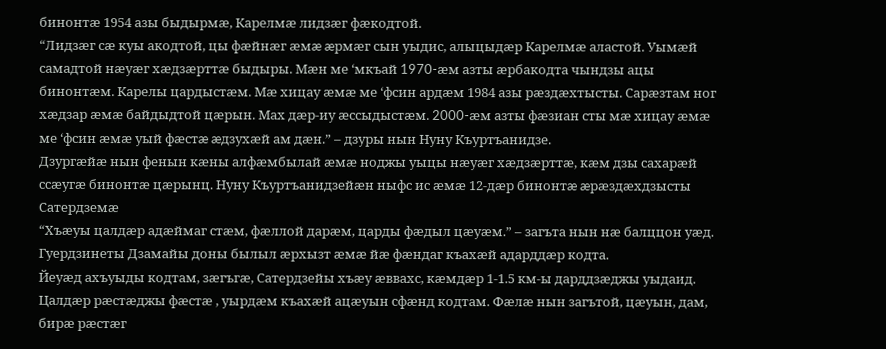бинонтæ 1954 азы быдырмæ, Карелмæ лидзæг фæкодтой.
“Лидзæг сæ куы акодтой, цы фæйнæг æмæ æрмæг сын уыдис, алыцыдæр Карелмæ аластой. Уымæй самадтой нæуæг хæдзæрттæ быдыры. Мæн ме ‘мкъай 1970-æм азты æрбакодта чындзы ацы бинонтæм. Карелы цардыстæм. Мæ хицау æмæ ме ‘фсин ардæм 1984 азы рæздæхтысты. Сарæзтам ног хæдзар æмæ байдыдтой цæрын. Мах дæр-иу æссыдыстæм. 2000-æм азты фæзиан сты мæ хицау æмæ ме ‘фсин æмæ уый фæстæ æдзухæй ам дæн.” – дзуры нын Нуну Къуртъанидзе.
Дзургæйæ нын фенын кæны алфæмбылай æмæ ноджы уыцы нæуæг хæдзæрттæ, кæм дзы сахарæй ссæугæ бинонтæ цæрынц. Нуну Къуртъанидзейæн ныфс ис æмæ 12-дæр бинонтæ æрæздæхдзысты Сатердземæ
“Хъæуы цалдæр адæймаг стæм, фæллой дарæм, царды фæдыл цæуæм.” – загъта нын нæ балццон уæд. Гуердзинеты Дзамайы доны былыл æрхызт æмæ йæ фæндаг къахæй адарддæр кодта.
Йеуæд ахъуыды кодтам, зæгъгæ, Сатердзейы хъæу æввахс, кæмдæр 1-1.5 км-ы дарддзæджы уыдаид.
Цалдæр рæстæджы фæстæ , уырдæм къахæй ацæуын сфæнд кодтам. Фæлæ нын загътой, цæуын, дам, бирæ рæстæг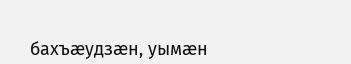бахъæудзæн, уымæн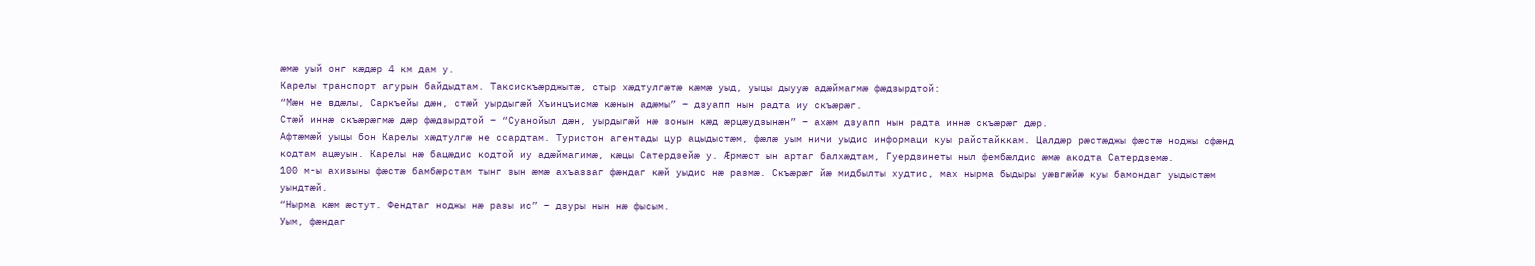æмæ уый онг кæдæр 4 км дам у.
Карелы транспорт агурын байдыдтам. Таксискъæрджытæ, стыр хæдтулгæтæ кæмæ уыд, уыцы дыууæ адæймагмæ фæдзырдтой:
“Мæн не вдæлы, Саркъейы дæн, стæй уырдыгæй Хъинцъисмæ кæнын адæмы” – дзуапп нын радта иу скъæрæг.
Стæй иннæ скъæрæгмæ дæр фæдзырдтой – “Суанойыл дæн, уырдыгæй нæ зонын кæд æрцæудзынæн” – ахæм дзуапп нын радта иннæ скъæрæг дæр.
Афтæмæй уыцы бон Карелы хæдтулгæ не ссардтам. Туристон агентады цур ацыдыстæм, фæлæ уым ничи уыдис информаци куы райстайккам. Цалдæр рæстæджы фæстæ ноджы сфæнд кодтам ацæуын. Карелы нæ бацæдис кодтой иу адæймагимæ, кæцы Сатердзейæ у. Æрмæст ын артаг балхæдтам, Гуердзинеты ныл фембæлдис æмæ акодта Сатердземæ.
100 м-ы ахизыны фæстæ бамбæрстам тынг зын æмæ ахъаззаг фæндаг кæй уыдис нæ размæ. Скъæрæг йæ мидбылты худтис, мах нырма быдыры уæвгæйæ куы бамондаг уыдыстæм уындтæй.
“Нырма кæм æстут. Фендтаг ноджы нæ разы ис” – дзуры нын нæ фысым.
Уым, фæндаг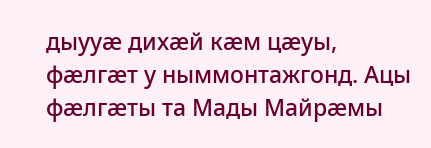дыууæ дихæй кæм цæуы, фæлгæт у ныммонтажгонд. Ацы фæлгæты та Мады Майрæмы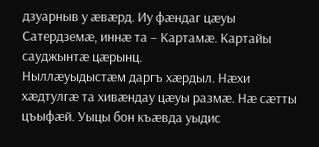дзуарныв у æвæрд. Иу фæндаг цæуы Сатердземæ, иннæ та – Картамæ. Картайы сауджынтæ цæрынц.
Ныллæуыдыстæм даргъ хæрдыл. Нæхи хæдтулгæ та хивæндау цæуы размæ. Нæ сæтты цъыфæй. Уыцы бон къæвда уыдис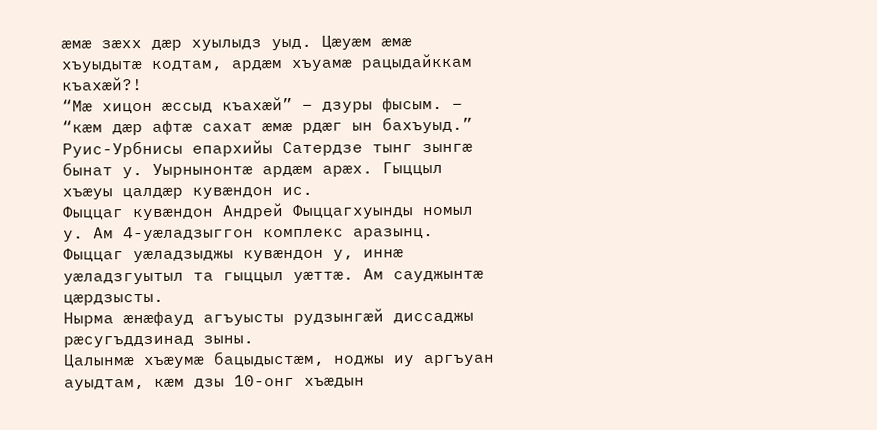æмæ зæхх дæр хуылыдз уыд. Цæуæм æмæ хъуыдытæ кодтам, ардæм хъуамæ рацыдайккам къахæй?!
“Мæ хицон æссыд къахæй” – дзуры фысым. – “кæм дæр афтæ сахат æмæ рдæг ын бахъуыд.”
Руис-Урбнисы епархийы Сатердзе тынг зынгæ бынат у. Уырнынонтæ ардæм арæх. Гыццыл хъæуы цалдæр кувæндон ис.
Фыццаг кувæндон Андрей Фыццагхуынды номыл у. Ам 4-уæладзыггон комплекс аразынц. Фыццаг уæладзыджы кувæндон у, иннæ уæладзгуытыл та гыццыл уæттæ. Ам сауджынтæ цæрдзысты.
Нырма æнæфауд агъуысты рудзынгæй диссаджы рæсугъддзинад зыны.
Цалынмæ хъæумæ бацыдыстæм, ноджы иу аргъуан ауыдтам, кæм дзы 10-онг хъæдын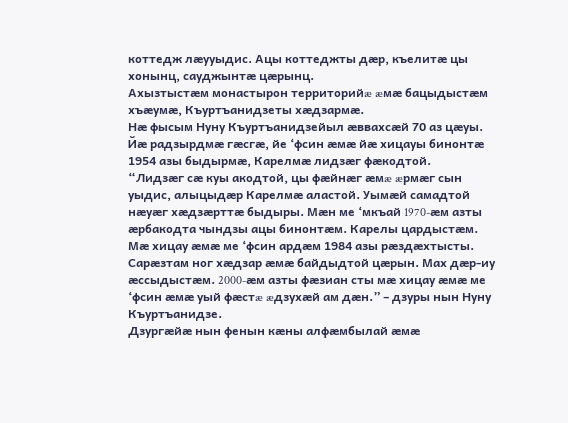коттедж лæууыдис. Ацы коттеджты дæр, къелитæ цы хонынц, сауджынтæ цæрынц.
Ахызтыстæм монастырон территорийæ æмæ бацыдыстæм хъæумæ, Къуртъанидзеты хæдзармæ.
Нæ фысым Нуну Къуртъанидзейыл æввахсæй 70 аз цæуы. Йæ радзырдмæ гæсгæ, йе ‘фсин æмæ йæ хицауы бинонтæ 1954 азы быдырмæ, Карелмæ лидзæг фæкодтой.
“Лидзæг сæ куы акодтой, цы фæйнæг æмæ æрмæг сын уыдис, алыцыдæр Карелмæ аластой. Уымæй самадтой нæуæг хæдзæрттæ быдыры. Мæн ме ‘мкъай 1970-æм азты æрбакодта чындзы ацы бинонтæм. Карелы цардыстæм. Мæ хицау æмæ ме ‘фсин ардæм 1984 азы рæздæхтысты. Сарæзтам ног хæдзар æмæ байдыдтой цæрын. Мах дæр-иу æссыдыстæм. 2000-æм азты фæзиан сты мæ хицау æмæ ме ‘фсин æмæ уый фæстæ æдзухæй ам дæн.” – дзуры нын Нуну Къуртъанидзе.
Дзургæйæ нын фенын кæны алфæмбылай æмæ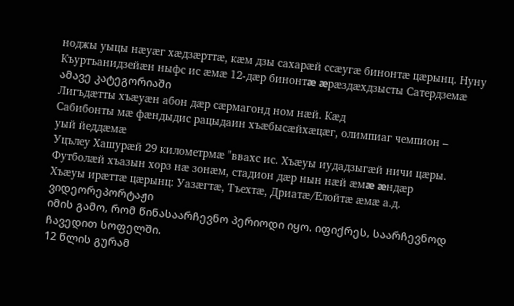ноджы уыцы нæуæг хæдзæрттæ, кæм дзы сахарæй ссæугæ бинонтæ цæрынц. Нуну Къуртъанидзейæн ныфс ис æмæ 12-дæр бинонтæ æрæздæхдзысты Сатердземæ
ამავე კატეგორიაში
Лигъдæтты хъæуæн абон дæр сæрмагонд ном нæй. Кæд
Сабибонты мæ фæндыдис рацыдаин хъæбысæйхæцæг, олимпиаг чемпион –
уый йеддæмæ
Уцълеу Хашурæй 29 километрмæ "ввахс ис. Хъæуы иудадзыгæй ничи цæры.
Футболæй хъазын хорз нæ зонæм, стадион дæр нын нæй æмæ æндæр
Хъӕуы ирӕттӕ цӕрынц: Уазӕгтӕ, Тъехтӕ, Дриатӕ/Елойтӕ ӕмӕ а.д.
ვიდეორეპორტაჟი
იმის გამო, რომ წინასაარჩევნო პერიოდი იყო. იფიქრეს, საარჩევნოდ
ჩავედით სოფელში.
12 წლის გურამ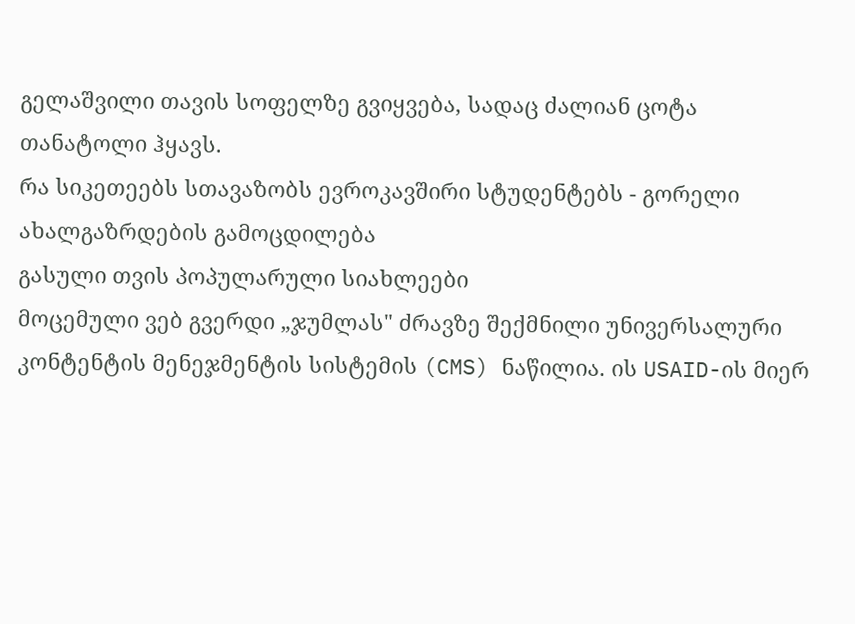გელაშვილი თავის სოფელზე გვიყვება, სადაც ძალიან ცოტა
თანატოლი ჰყავს.
რა სიკეთეებს სთავაზობს ევროკავშირი სტუდენტებს - გორელი
ახალგაზრდების გამოცდილება
გასული თვის პოპულარული სიახლეები
მოცემული ვებ გვერდი „ჯუმლას" ძრავზე შექმნილი უნივერსალური კონტენტის მენეჯმენტის სისტემის (CMS) ნაწილია. ის USAID-ის მიერ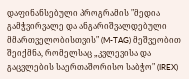დაფინანსებული პროგრამის "მედია გამჭვირვალე და ანგარიშვალდებული მმართველობისთვის" (M-TAG) მეშვეობით შეიქმნა, რომელსაც „კვლევისა და გაცვლების საერთაშორისო საბჭო" (IREX)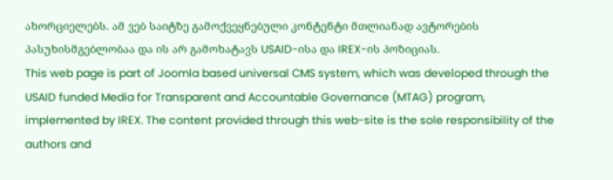ახორციელებს. ამ ვებ საიტზე გამოქვეყნებული კონტენტი მთლიანად ავტორების პასუხისმგებლობაა და ის არ გამოხატავს USAID-ისა და IREX-ის პოზიციას.
This web page is part of Joomla based universal CMS system, which was developed through the USAID funded Media for Transparent and Accountable Governance (MTAG) program, implemented by IREX. The content provided through this web-site is the sole responsibility of the authors and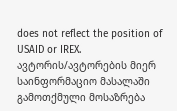does not reflect the position of USAID or IREX.
ავტორის/ავტორების მიერ საინფორმაციო მასალაში გამოთქმული მოსაზრება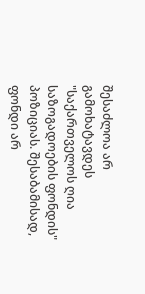შესაძლოა არ გამოხატავდეს "საქართველოს ღია საზოგადოების ფონდის" პოზიციას. შესაბამისად, ფონდი არ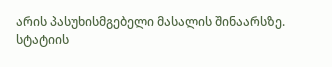არის პასუხისმგებელი მასალის შინაარსზე.
სტატიის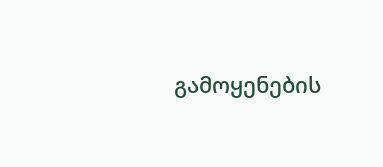გამოყენების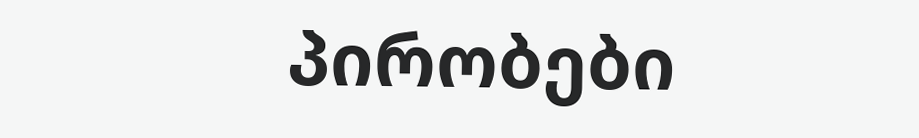პირობები